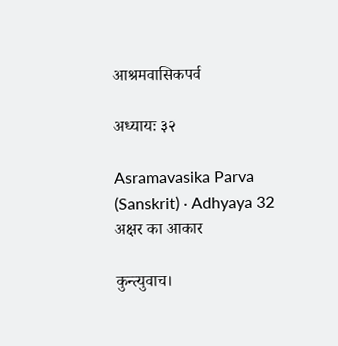आश्रमवासिकपर्व

अध्यायः ३२

Asramavasika Parva (Sanskrit) · Adhyaya 32
अक्षर का आकार

कुन्त्युवाच।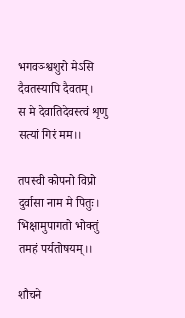भगवञ्श्वशुरो मेऽसि दैवतस्यापि दैवतम्।
स मे देवातिदेवस्त्वं शृणु सत्यां गिरं मम।।

तपस्वी कोपनो विप्रो दुर्वासा नाम मे पितुः।
भिक्षामुपागतो भोक्तुं तमहं पर्यतोषयम्।।

शौचने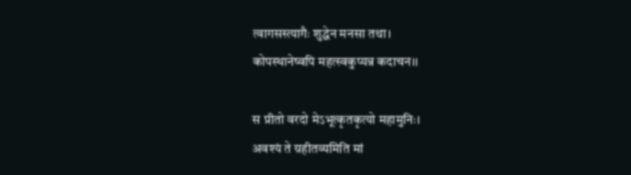त्वागसस्त्यागैः शुद्धेन मनसा तथा।
कोपस्थानेष्वपि महत्स्वकुप्यन्न कदाचन।।

स प्रीतो वरदो मेऽभूत्कृतकृत्यो महामुनिः।
अवश्यं ते ग्रहीतव्यमिति मां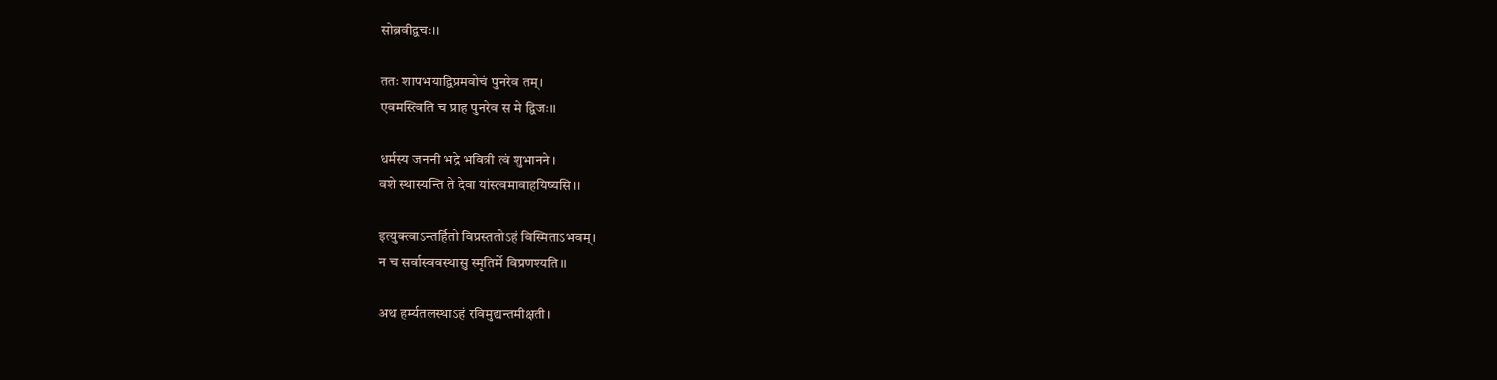सोब्रवीद्वचः।।

ततः शापभयाद्विप्रमवोचं पुनरेव तम्।
एवमस्त्विति च प्राह पुनरेव स मे द्विजः।।

धर्मस्य जननी भद्रे भवित्री त्वं शुभानने।
वशे स्थास्यन्ति ते देवा यांस्त्वमावाहयिष्यसि।।

इत्युक्त्वाऽन्तर्हितो विप्रस्ततोऽहं विस्मिताऽभवम्।
न च सर्वास्ववस्थासु स्मृतिर्मे विप्रणश्यति।।

अथ हर्म्यतलस्थाऽहं रविमुद्यन्तमीक्षती।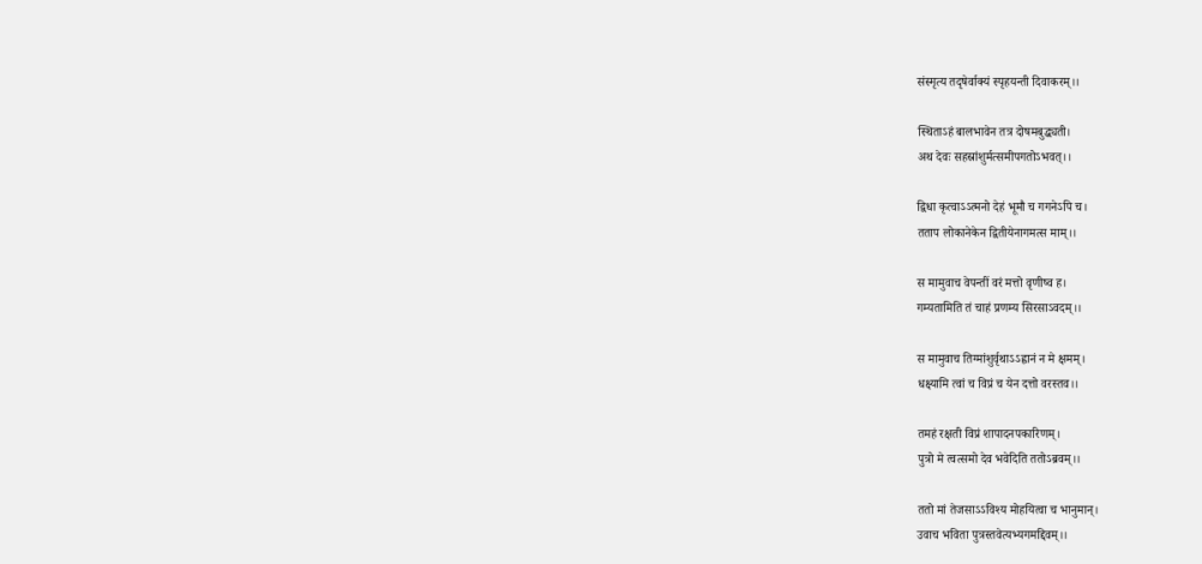संस्मृत्य तदृषेर्वाक्यं स्पृहयन्ती दिवाकरम्।।

स्थिताऽहं बालभावेन तत्र दोषमबुद्ध्यती।
अथ देवः सहस्रांशुर्मत्समीपगतोऽभवत्।।

द्विधा कृत्वाऽऽत्मनो देहं भूमौ च गगनेऽपि च।
तताप लोकानेकेन द्वितीयेनागमत्स माम्।।

स मामुवाच वेपन्तीं वरं मत्तो वृणीष्व ह।
गम्यतामिति तं चाहं प्रणम्य सिरसाऽवदम्।।

स मामुवाच तिग्मांशुर्वृथाऽऽह्वानं न मे क्षमम्।
धक्ष्यामि त्वां च विप्रं च येन दत्तो वरस्तव।।

तमहं रक्षती विप्रं शापादनपकारिणम्।
पुत्रो मे त्वत्समो देव भवेदिति ततोऽब्रवम्।।

ततो मां तेजसाऽऽविश्य मोहयित्वा च भानुमान्।
उवाच भविता पुत्रस्तवेत्यभ्यगमद्दिवम्।।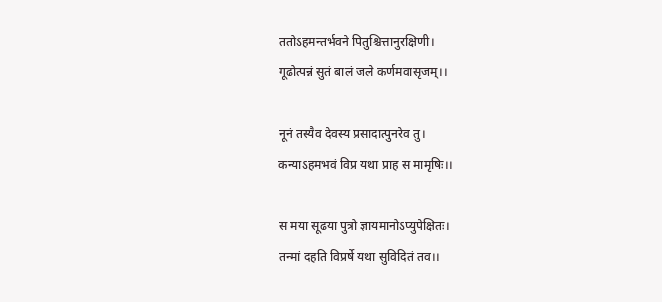ततोऽहमन्तर्भवने पितुश्चित्तानुरक्षिणी।
गूढोत्पन्नं सुतं बालं जले कर्णमवासृजम्।।

नूनं तस्यैव देवस्य प्रसादात्पुनरेव तु।
कन्याऽहमभवं विप्र यथा प्राह स मामृषिः।।

स मया सूढया पुत्रो ज्ञायमानोऽप्युपेक्षितः।
तन्मां दहति विप्रर्षे यथा सुविदितं तव।।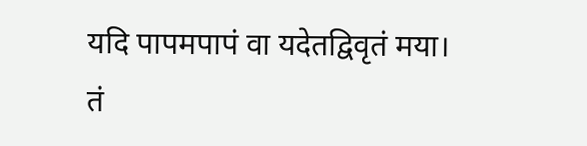यदि पापमपापं वा यदेतद्विवृतं मया।
तं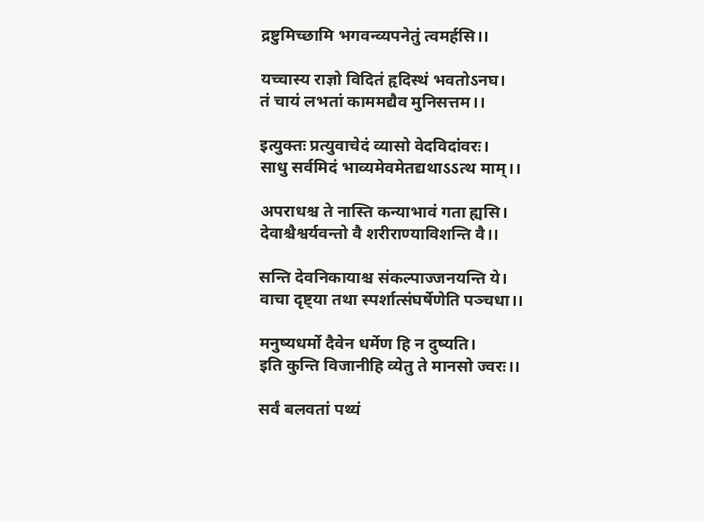द्रष्टुमिच्छामि भगवन्व्यपनेतुं त्वमर्हसि।।

यच्चास्य राज्ञो विदितं हृदिस्थं भवतोऽनघ।
तं चायं लभतां काममद्यैव मुनिसत्तम।।

इत्युक्तः प्रत्युवाचेदं व्यासो वेदविदांवरः।
साधु सर्वमिदं भाव्यमेवमेतद्यथाऽऽत्थ माम्।।

अपराधश्च ते नास्ति कन्याभावं गता ह्यसि।
देवाश्चैश्वर्यवन्तो वै शरीराण्याविशन्ति वै।।

सन्ति देवनिकायाश्च संकल्पाज्जनयन्ति ये।
वाचा दृष्ट्या तथा स्पर्शात्संघर्षेणेति पञ्चधा।।

मनुष्यधर्मो दैवेन धर्मेण हि न दुष्यति।
इति कुन्ति विजानीहि व्येतु ते मानसो ज्वरः।।

सर्वं बलवतां पथ्यं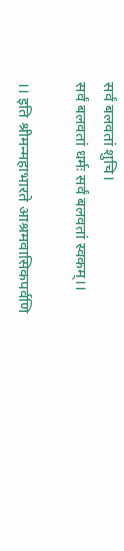सर्वं बलवतां शुचि।
सर्वं बलवतां धर्मः सर्वं बलवतां स्वकम्।।

।। इति श्रीमन्महाभारते आश्रमवासिकपर्वणि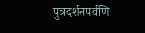पुत्रदर्शनपर्वणि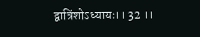द्वात्रिंशोऽध्यायः।। 32 ।।